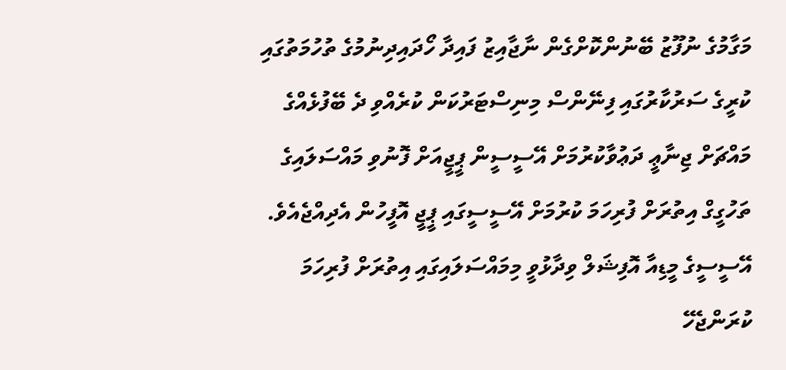މަގާމުގެ ނުފޫޒު ބޭނުންކޮށްގެން ނާޖާއިޒު ފައިދާ ހޯދައިދިނުމުގެ ތުހުމަތުގައި ކުރީގެ ސަރުކާރުގައި ފިނޭންސް މިނިސްޓަރުކަން ކުރެއްވި ދެ ބޭފުޅެއްގެ މައްޗަށް ޖިނާޢީ ދަޢުވާކުރުމަށް އޭސީސީން ޕީޖީއަށް ފޮނުވި މައްސަލައިގެ ތަހުގީގް އިތުރަށް ފުރިހަމަ ކުރުމަށް އޭސީސީގައި ޕީޖީ އޮފީހުން އެދިއްޖެއެވެ.
އޭސީސީގެ މީޑިއާ އޮފިޝަލް ވިދާޅުވީ މިމައްސަލައިގައި އިތުރަށް ފުރިހަމަ ކުރަންޖެހޭ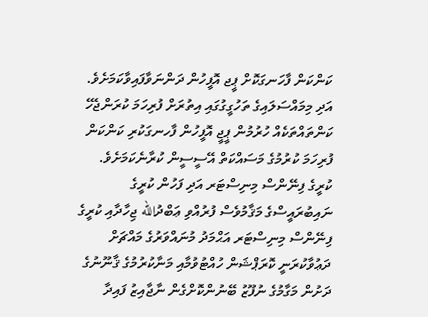ކަންކަން ފާހަނގަކޮށް ޕީޖ އޮފީހުން ދަންނަވާފައިވާކަމަށެވެ. އަދި މިމައްސަލައިގެ ތަހުގީގުގައި އިތުރަށް ފުރިހަމަ ކުރަންޖެހޭ ކަންތައްތަކެއް ހުރުމުން ޕީޖީ އޮފީހުން ފާހނގަކުރި ކަންކަން ފުރިހަމަ ކުރުމުގެ މަސައްކަތް އޭސީސީން ކުރާނެކަމަށެވެ.
ކުރީގެ ފިނޭންސް މިނިސްޓަރ އަދި ފަހުން ކުރީގެ ނައިބުރައީސްގެ މަޤާމުވެސް ފުރުއްވި ޢަބްދުالله ޖިހާދާއި ކުރީގެ ފިނޭންސް މިނިސްޓަރ އަޙްމަދު މުނައްވަރުގެ މައްޗަށް ދަޢުވާކުރަނީ ކޮރަޕްޝަން ހުއްޓުވުމާއި މަނާކުރުމުގެ ޤާނޫނުގެ ދަށުން މަގާމުގެ ނުފޫޒު ބޭނުންކޮށްގެން ނާޖާއިޒު ފައިދާ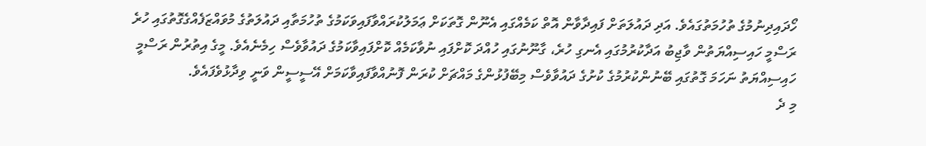ހޯދައިދިނުމުގެ ތުހުމަތުގައެވެ. އަދި ދައުލަތަށް ފައިދާވާން އޮތް ކަމެއްގައި އެނޫން ގޮތަކަށް ޢަމަލުކުރައްވާފައިވަކަމުގެ ތުހުމަތާއި ދައުލަތުގެ މުވައްޒަފެއްގެގޮތުގައި ހުރެ ރަސްމީ ހައިސިއްޔަތުން ވާޖިބު އަދާކުރުމުގައި އެނގި ހުރެ، ގާނޫނުގައި ހުއްދަ ކޮށްފައި ނުވާކަމެއް ކޮށްފައިވާކަމުގެ ދައުވާވެސް ހިމެނެއެވެ. މީގެ އިތުރުން ރަސްމީ ހައިސިއްޔަތު ނަހަމަ ގޮތުގައި ބޭނުންކުރުމުގެ ކުށުގެ ދައުވާވެސް މިބޭފުޅުންގެ މައްޗަށް ކުރަން ފޮނުއްވާފައިވާކަމަށް އޭސީސީން ވަނީ ވިދާޅުވެފައެވެ.
މި ދެ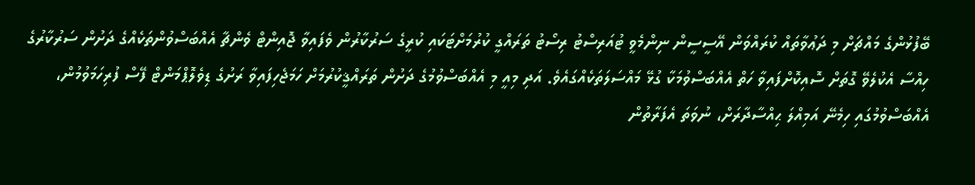ބޭފުޅުންގެ މައްޗަށް މި ދަޢުވާތައް ކުރައްވަން އޭސީސީން ނިންމެވީ ޓުއަރިސްޓު ރިސޯޓު ތަރައްގީ ކުރުމަށްޓަކައި ކުރީގެ ސަރުކާރުން ވެފައިވާ ޖޮއިންޓް ވެންޗާ އެއްބަސްވުންތަކެއްގެ ދަށުން ސަރުކާރުގެ ހިއްސާ އެކުލެވޭ ގޮތަށް ސޮއިކޮށްފައިވާ ހަތް އެއްބަސްވުމަކާ ގުޅޭ މައްސަލަތަކެއްގައެވެ. އަދި މިއީ މި އެއްބަސްވުމުގެ ދަށުން ތަރައްޤީކުރުމަށް ހަމަޖެހިފައިވާ ރަށުގެ ޑިވެލޮޕްމަންޓް ފޭސް ފުރިހަމަވުމުން، އެއްބަސްވުމުގައި ހިމެނޭ އަމިއްލަ ޙިއްސާދާރަށް، ނުވަތަ އެފަރާތުން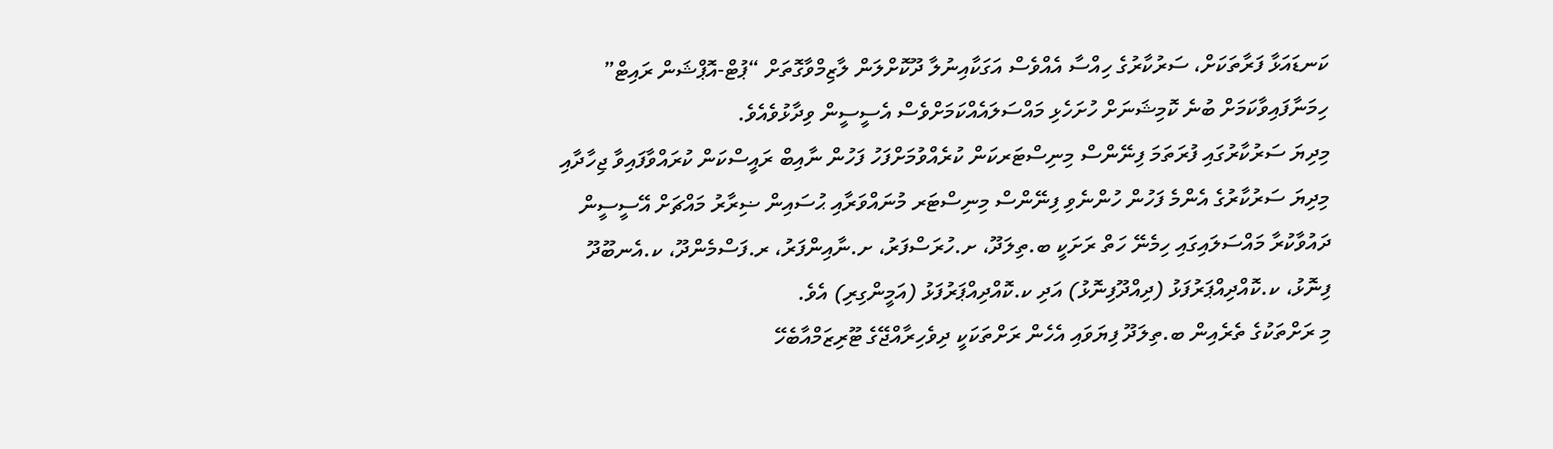ކަނޑައަޅާ ފަރާތަކަށް، ސަރުކާރުގެ ހިއްސާ އެއްވެސް އަގަކާއިނުލާ ދޫކޮށްލަން ލާޒިމްވާގޮތަށް “ޕުޓް-އޮޕްޝަން ރައިޓް” ހިމަނާފައިވާކަމަށް ބުނެ ކޮމިޝަނަށް ހުށަހެޅި މައްސަލައެއްކަމަށްވެސް އެސީސީން ވިދާޅުވެއެވެ.
މިދިޔަ ސަރުކާރުގައި ފުރަތަމަ ފިނޭންސް މިނިސްޓަރކަން ކުރެއްވުމަށްފަހު ފަހުން ނާއިބް ރައީސްކަން ކުރައްވާފައިވާ ޖިހާދާއި މިދިޔަ ސަރުކާރުގެ އެންމެ ފަހުން ހުންނެވި ފިނޭންސް މިނިސްޓަރ މުނައްވަރާއި ޙުސައިން ޟިރާރު މައްޗަށް އޭސީސީން ދައުވާކުރާ މައްސަލައިގައި ހިމެނޭ ހަތް ރަށަކީ ބ.ތިލަދޫ، ށ.ހުރަސްފަރު، ށ.ނާއިންފަރު، ރ.ފަސްމެންދޫ، ކ.އެނބޫދޫ ފިނޮޅު، ކ.ކޮއްދިއްޕަރުފަޅު (ދިއްދޫފިނޮޅު) އަދި ކ.ކޮއްދިއްޕަރުފަޅު (އަމީންގިރި) އެވެ.
މި ރަށްތަކުގެ ތެރެއިން ބ.ތިލަދޫ ފިޔަވައި އެހެން ރަށްތަކަކީ ދިވެހިރާއްޖޭގެ ޓޫރިޒަމްއާބެހޭ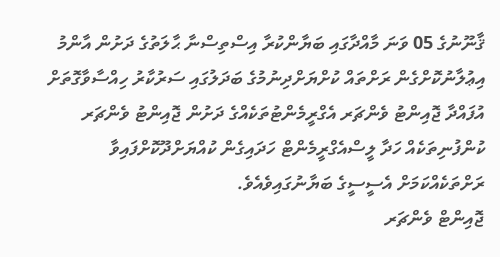ޤާނޫނުގެ 05 ވަނަ މާއްދާގައި ބަޔާންކުރާ އިސްތިސްނާ ޙާލަތުގެ ދަށުން އާންމު އިޢުލާނުކޮށްގެން ރަށްތައް ކުށްޔަށްދިނުމުގެ ބަދަލުގައި ސަރުކާރު ހިއްސާވާގޮތަށް އުފައްދާ ޖޮއިންޓު ވެންޗަރ އެގްރީމެންޓުތަކެއްގެ ދަށުން ޖޮއިންޓު ވެންޗަރ ކުންފުނިތަކެއް ހަދާ ލީސްއެގްރީމެންޓް ހަދައިގެން ކުއްޔަށްދޫކޮށްފައިވާ ރަށްތަކެއްކަމަށް އެސީސީގެ ބަޔާނުގައިވެއެވެ.
ޖޮއިންޓް ވެންޗަރ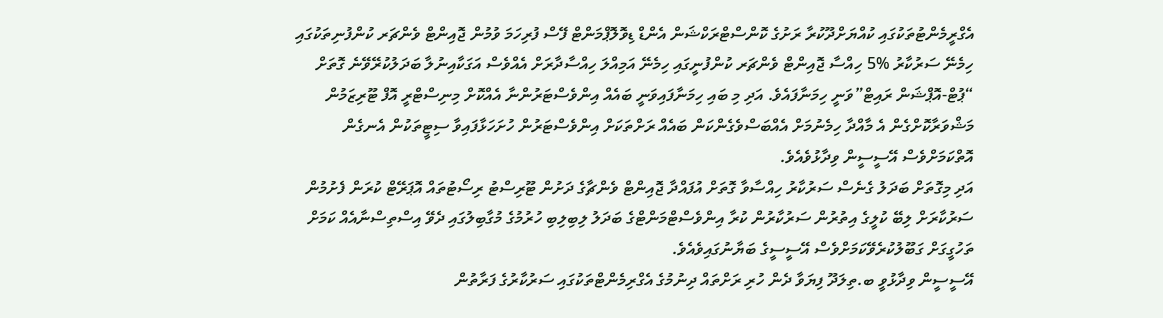އެގްރީމެންޓުތަކުގައި ކުއްޔަށްދޫކުރާ ރަށުގެ ކޮންސްޓްރަކްޝަން އެންޑް ޑިވޮލޮޕްމަންޓް ފޭސް ފުރިހަމަ ވުމުން ޖޮއިންޓް ވެންޗަރ ކުންފުނިތަކުގައި ހިމެނޭ ސަރުކާރު %5 ހިއްސާ ޖޮއިންޓް ވެންޗަރ ކުންފުނީގައި ހިމެނޭ އަމިއްލަ ހިއްސާދާރަށް އެއްވެސް އަގަކާއިނުލާ ބަދަލުކުރޭވޭނެ ގޮތަށް “ޕުޓް-އޮޕްޝަން ރައިޓް”ވަނީ ހިމަނާފައެވެ. އަދި މި ބައި ހިމަނާފައިވަނީ ބައެއް އިންވެސްޓަރުންނާ އެއްކޮށް މިނިސްޓްރީ އޮފް ޓޫރިޒަމުން މަޝްވަރާކޮށްގެން އެ މާއްދާ ހިމެނުމަށް އެއްބަސްވެގެންކަން ބައެއް ރަށްތަކަށް އިންވެސްޓަރުން ހުށަހަޅާފައިވާ ސިޓީތަކުން އެނގެން އޮތްކަމަށްވެސް އޭސީސީން ވިދާޅުވެއެވެ.
އަދި މިގޮތަށް ބަދަލު ގެނެސް ސަރުކާރު ހިއްސާވާ ގޮތަށް އުފައްދާ ޖޮއިންޓް ވެންޗާގެ ދަށުން ޓޫރިސްޓު ރިސޯޓުތައް އޮޕަރޭޓް ކުރަން ފެށުމުން ސަރުކާރަށް ލިބޭ ކުލީގެ އިތުރުން ސަރުކާރުން ކުރާ އިންވެސްޓްމަންޓްގެ ބަދަލު ލިބިލިބި ހުރުމުގެ މުގާބިލުގައި ދެވޭ އިސްތިސްނާއެއް ކަމަށް ތަހުގީގަށް ގަބޫލުކުރެވޭކަމަށްވެސް އޭސީސީގެ ބަޔާނުގައިވެއެވެ.
އޭސީސީން ވިދާޅުވީ ބ.ތިލަދޫ ފިޔަވާ ދެން ހުރި ރަށްތައް ދިނުމުގެ އެގްރިމެންޓްތަކުގައި ސަރުކާރުގެ ފަރާތުން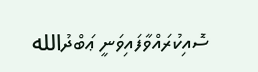ސޮއިކުރައްވާފައިވަނީ ޢަބްދުالله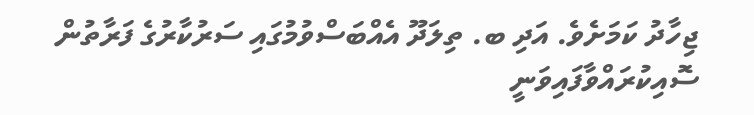ޖިހާދު ކަމަށެވެ. އަދި ބ. ތިލަދޫ އެއްބަސްވުމުގައި ސަރުކާރުގެ ފަރާތުން ސޮއިކުރައްވާފައިވަނީ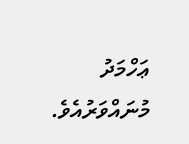ޢަހްމަދު މުނައްވަރުއެވެ.